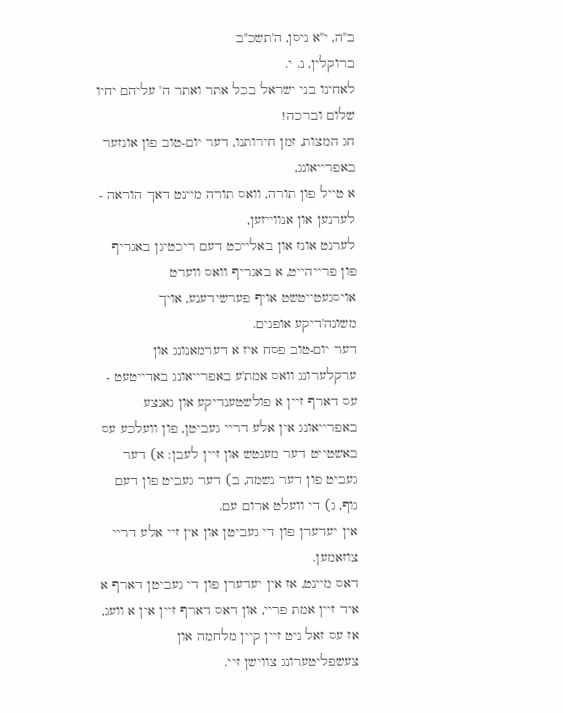ב"ה, י"א ניסן, ה'תשכ"ב
ברוקלין, נ. י.
לאחינו בני ישראל בכל אתר ואתר ה' עליהם יחיו
שלום וברכה!
חג המצות, זמן חירותנו, דער יום-טוב פון אונזער באפרייאונג,
א טייל פון תורה, וואס תורה מיינט דאך הוראה - לערנען און אנווייזען,
לערנט אונז און באלייכט דעם ריכטיגן באגריף פון פרייהייט, א באגריף וואס ווערט אויסגעטייטשט אויף פערשידענע, אויך משונה'דיקע אופנים.
דער יום-טוב פסח איז א דערמאנונג און ערקלערונג וואס אמת'ע באפרייאונג באדייטעט - עס דארף זיין א פולשטענדיקע און גאנצע באפרייאונג אין אלע דריי געביטן, פון וועלכע עס באשטייט דער מענטש און זיין לעבן: א) דער געביט פון דער נשמה, ב) דער געביט פון דעם גוף, ג) די וועלט ארום עם.
אין יעדערן פון די געביטן און אין זיי אלע דריי צוזאמען.
דאס מיינט, אז אין יעדערן פון די געביטן דארף א איד זיין אמת פריי, און דאס דארף זיין אין א וועג, אז עס זאל ניט זיין קיין מלחמה און צעשפליטערונג צווישן זיי.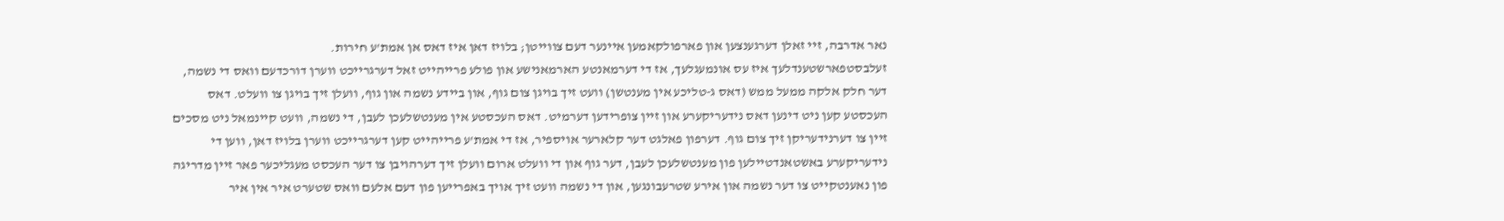נאר אדרבה, זיי זאלן דערגענצען און פארפולקאמען איינער דעם צווייטן; בלויז דאן איז דאס אן אמת'ע חירות.
זעלבסטפארשטענדלעך איז עס אונמעגלעך, אז די דערמאנטע הארמאנישע און פולע פרייהייט זאל דערגרייכט ווערן דורכדעם וואס די נשמה, דער חלק אלקה ממעל ממש (דאס ג-טליכע אין מענטשן) וועט זיך בויגן צום גוף, און ביידע נשמה און גוף, וועלן זיך בויגן צו וועלט. דאס העכסטע קען ניט דינען דאס נידעריקערע און זיין צופרידען דערמיט. דאס העכסטע אין מענטשלעכן לעבן, די נשמה, וועט קיינמאל ניט מסכים זיין צו דערנידעריקן זיך צום גוף. דערפון פאלגט דער קלארער אויספיר, אז די אמת'ע פרייהייט קען דערגרייכט ווערן בלויז דאן, ווען די נידעריקערע באשטאנדטיילען פון מענטשלעכן לעבן, דער גוף און די וועלט ארום וועלן זיך דערהויבן צו דער העכסט מעגליכער פאר זיין מדריגה פון נאענטקייט צו דער נשמה און אירע שטרעבונגען, און די נשמה וועט זיך אויך באפרייען פון דעם אלעם וואס שטערט איר אין איר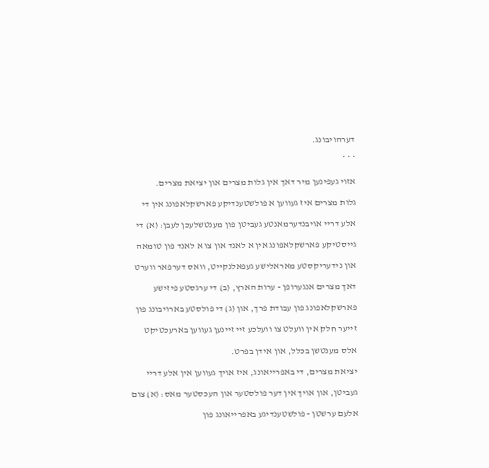דערהויבונג.
* * *
אזוי געפינען מיר דאך אין גלות מצרים און יציאת מצרים.
גלות מצרים איז געווען א פולשטענדיקע פארשקלאפונג אין די אלע דריי אויבנדערמאנטע געביטן פון מענטשלעכן לעבן: (א) די גייסטיקע פארשקלאפונג אין א לאנד און צו א לאנד פון טומאה און נידעריקסטע מאראלישע געפאלנקייט, וואס דערפאר ווערט דאך מצרים אנגערופן - ערות הארץ, (ב) די ערגסטע פיזישע פארשקלאפונג פון עבודת פרך, און (ג) די פולסטע בארויבונג פון זייער חלק אין וועלט צו וועלכע זיי זיינען געווען בארעכטיקט אלס מענטשן בכלל, און אידן בפרט.
יציאת מצרים, די באפרייאונג, איז אויך געווען אין אלע דריי געביטן, און אויך אין דער פולסטער און העכסטער מאס: (א) צום אלעם ערשטן - פולשטענדיגע באפרייאונג פון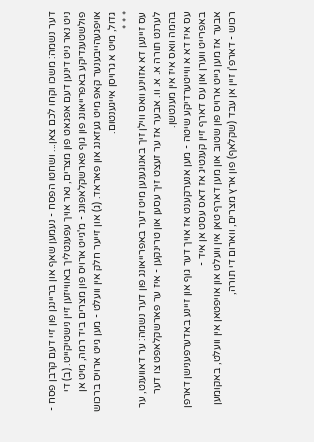דער נשמה: משכו וקחו לכם צאן... ושחטו הפסח - נעמען שאף און בריינגן פון זיי דעם קרבן פסח - ניט נאר ניט דינען דעם אפגאט פון מצרים, נאר אויך עפענטליך באווייזען זיין נישטיקייט. (ב) די פולשטענדיקע באפרייאונג פון גוף פארשקלאפונג - מ'גייט ארויס פון מצרים ביד רמה, מיט אן אויפגעהייבענער קאפ מיט געזאנג און פאראד. (ג) און זייער חלק אין וועלט - מען גייט ארויס ברכוש גדול, מיט א גרויסן אייגענטום.
* * *
עס זיינען דא אזוינע וואס ווילן זיך באנוגענען מיט דער באפרייאונג פון דער נשמה: ער דאווענט, ער לערנט תורה א. א. וו. אבער אז ער זעצט זיך עסען און טרינקען - איז ער פארשקלאפט צו דער בהמה וואס איז אין מענטשן.
עס איז דא א ווייטערדיקע שיטה - מען אנערקענט אז אויך דער גוף און זיינע באדערפענישן דארפן באפרייט ווערן און עס דארף זיין קענטיג אז דאס עסט אן איד -
אבער אז מען גייט ארויס פון שטוב און מען דארף טאן אין וועלט און אויפטאן אין וועלט, באקומען רכוש - דארפ'ן זיין אן עבד (שקלאף) פון ארץ מצרים, ווארום די תורה,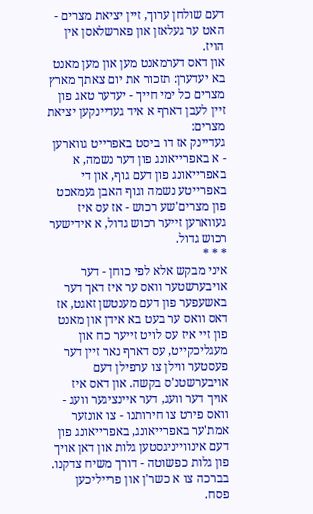דעם שולחן ערוך, זיין יציאת מצרים - האט ער געלאזן און פארשלאסן אין הויז.
און דאס דערמאנט מען און מען מאנט בא יעדערן: תזכור את יום צאתך מארץ מצרים כל ימי חייך - יעדער טאג פון זיין לעבן דארף א איד געדיינקען יציאת מצרים:
געדיינק אז דו ביסט באפרייט גווארען - א באפרייאונג פון דער נשמה, א באפרייאונג פון דעם גוף, און די באפרייטע נשמה וגוף האבן געמאכט פון מצרים'שע רכוש - אז עס איז געווארען זייער רכוש גדול, א אידישער רכוש גדול.
* * *
איני מבקש אלא לפי כוחן - דער אויבערשטער וואס ער איז דאך דער באשעפער פון דעם מענטשן זאגט, אז דאס וואס ער בעט בא אידן און מאנט פון זיי איז עס לויט זייער כח און מעגליכקייט, עס דארף נאר זיין דער פעסטער ווילן צו ערפילן דעם אויבערשטנ'ס בקשה. און דאס איז אויך דער וועג, דער איינציגער וועג - וואס פירט צו חירותנו - צו אונזער אמת'ער באפרייאונג, באפרייאונג פון דעם אינווייניגסטען גלות און דאן אויך פון גלות כפשוטה - דורך משיח צדקנו.
בברכה צו א כשר'ן און פרייליכען פסח.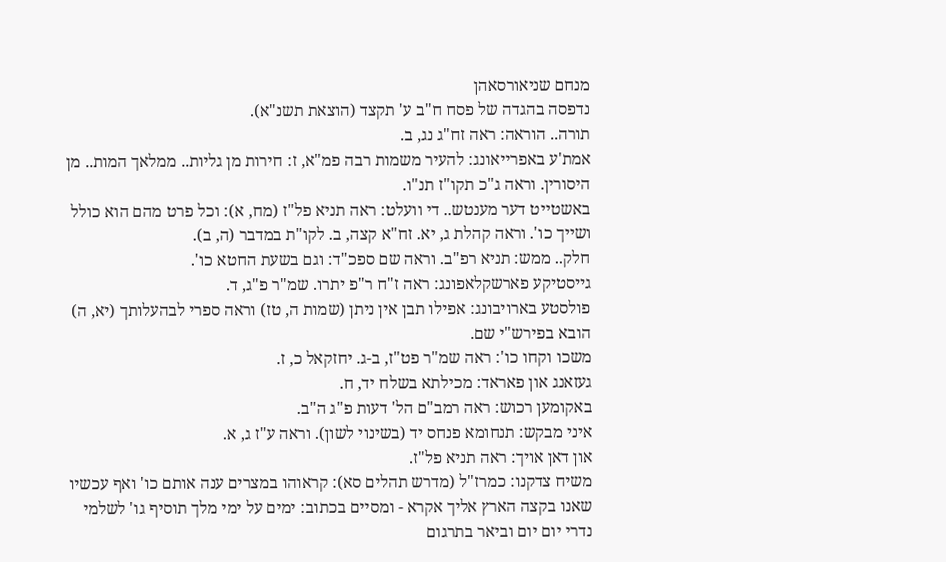מנחם שניאורסאהן
נדפסה בהגדה של פסח ח"ב ע' תקצד (הוצאת תשנ"א).
תורה.. הוראה: ראה זח"ג נג, ב.
אמת'ע באפרייאונג: להעיר משמות רבה פמ"א, ז: חירות מן גליות.. ממלאך המות.. מן היסורין. וראה ג"כ תקו"ז תנ"ו.
באשטייט דער מענטש.. די וועלט: ראה תניא פל"ז (מח, א): וכל פרט מהם הוא כולל ושייך כו'. וראה קהלת ג, יא. זח"א קצה, ב. לקו"ת במדבר (ה, ב).
חלק.. ממש: תניא רפ"ב. וראה שם ספכ"ד: וגם בשעת החטא כו'.
גייסטיקע פארשקלאפונג: ראה ז"ח ר"פ יתרו. שמ"ר פ"ג, ד.
פולסטע בארויבונג: אפילו תבן אין ניתן (שמות ה, טז) וראה ספרי לבהעלותך (יא, ה) הובא בפירש"י שם.
משכו וקחו כו': ראה שמ"ר פט"ז, ב-ג. יחזקאל כ, ז.
געזאנג און פאראד: מכילתא בשלח יד, ח.
באקומען רכוש: ראה רמב"ם הל' דעות פ"ג ה"ב.
איני מבקש: תנחומא פנחס יד (בשינוי לשון). וראה ע"ז ג, א.
און דאן אויך: ראה תניא פל"ז.
משיח צדקנו: כמרז"ל (מדרש תהלים סא): קראוהו במצרים ענה אותם כו' ואף עכשיו שאנו בקצה הארץ אליך אקרא - ומסיים בכתוב: ימים על ימי מלך תוסיף גו' לשלמי נדרי יום יום וביאר בתרגום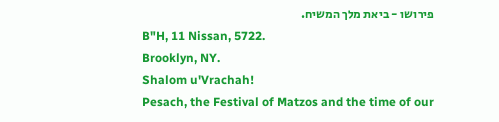פירושו - ביאת מלך המשיח.
B"H, 11 Nissan, 5722.
Brooklyn, NY.
Shalom u'Vrachah!
Pesach, the Festival of Matzos and the time of our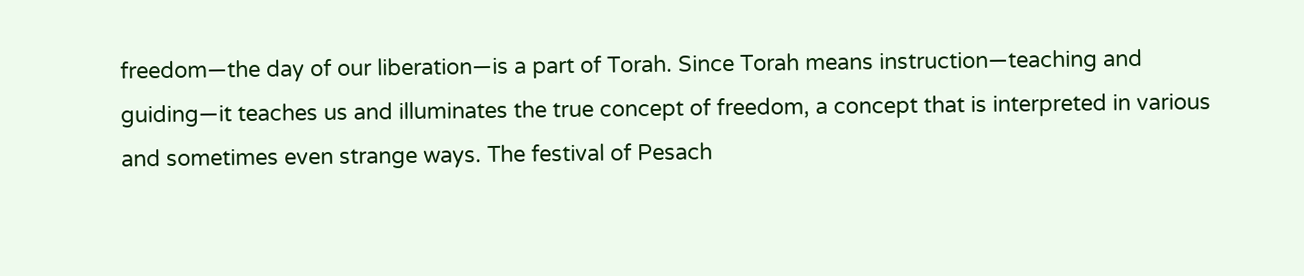freedom—the day of our liberation—is a part of Torah. Since Torah means instruction—teaching and guiding—it teaches us and illuminates the true concept of freedom, a concept that is interpreted in various and sometimes even strange ways. The festival of Pesach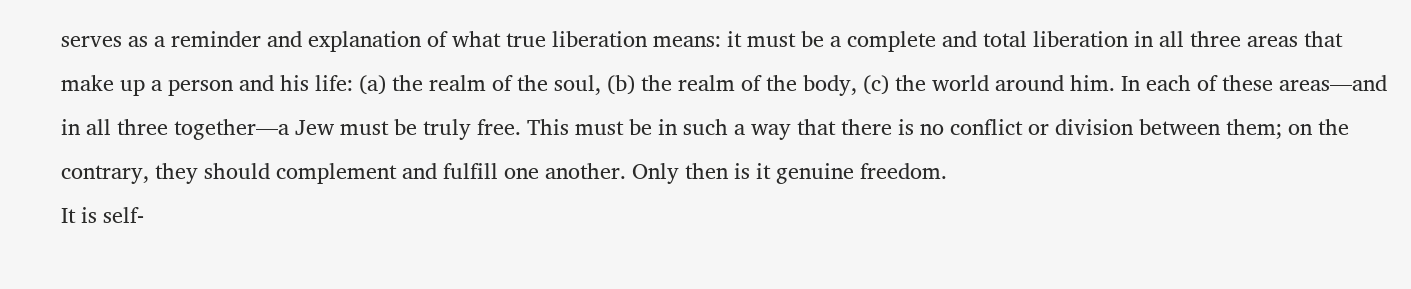serves as a reminder and explanation of what true liberation means: it must be a complete and total liberation in all three areas that make up a person and his life: (a) the realm of the soul, (b) the realm of the body, (c) the world around him. In each of these areas—and in all three together—a Jew must be truly free. This must be in such a way that there is no conflict or division between them; on the contrary, they should complement and fulfill one another. Only then is it genuine freedom.
It is self-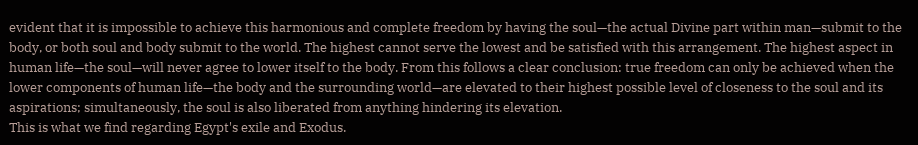evident that it is impossible to achieve this harmonious and complete freedom by having the soul—the actual Divine part within man—submit to the body, or both soul and body submit to the world. The highest cannot serve the lowest and be satisfied with this arrangement. The highest aspect in human life—the soul—will never agree to lower itself to the body. From this follows a clear conclusion: true freedom can only be achieved when the lower components of human life—the body and the surrounding world—are elevated to their highest possible level of closeness to the soul and its aspirations; simultaneously, the soul is also liberated from anything hindering its elevation.
This is what we find regarding Egypt's exile and Exodus.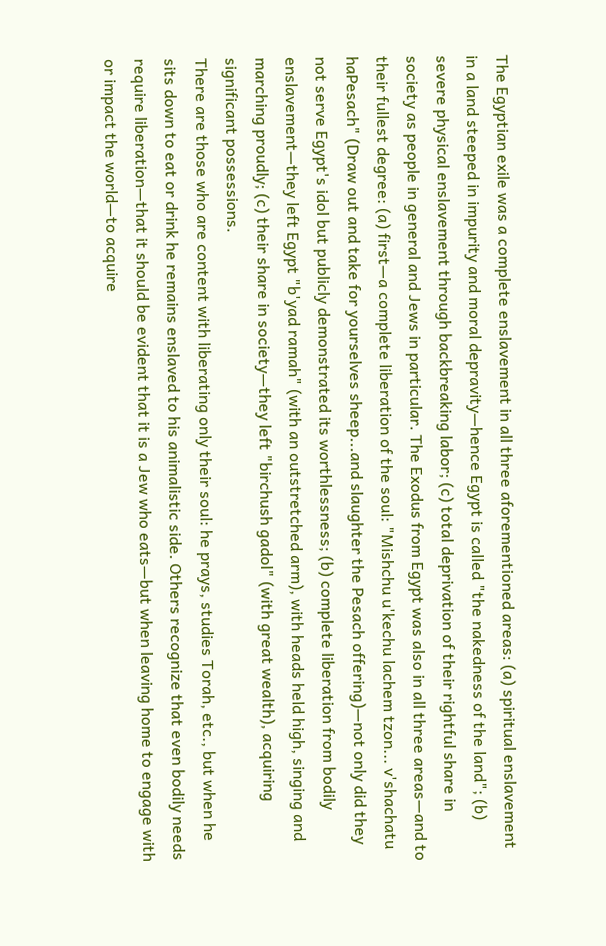The Egyptian exile was a complete enslavement in all three aforementioned areas: (a) spiritual enslavement in a land steeped in impurity and moral depravity—hence Egypt is called "the nakedness of the land"; (b) severe physical enslavement through backbreaking labor; (c) total deprivation of their rightful share in society as people in general and Jews in particular. The Exodus from Egypt was also in all three areas—and to their fullest degree: (a) first—a complete liberation of the soul: "Mishchu u'kechu lachem tzon... v'shachatu haPesach" (Draw out and take for yourselves sheep...and slaughter the Pesach offering)—not only did they not serve Egypt's idol but publicly demonstrated its worthlessness; (b) complete liberation from bodily enslavement—they left Egypt "b'yad ramah" (with an outstretched arm), with heads held high, singing and marching proudly; (c) their share in society—they left "birchush gadol" (with great wealth), acquiring significant possessions.
There are those who are content with liberating only their soul: he prays, studies Torah, etc., but when he sits down to eat or drink he remains enslaved to his animalistic side. Others recognize that even bodily needs require liberation—that it should be evident that it is a Jew who eats—but when leaving home to engage with or impact the world—to acquire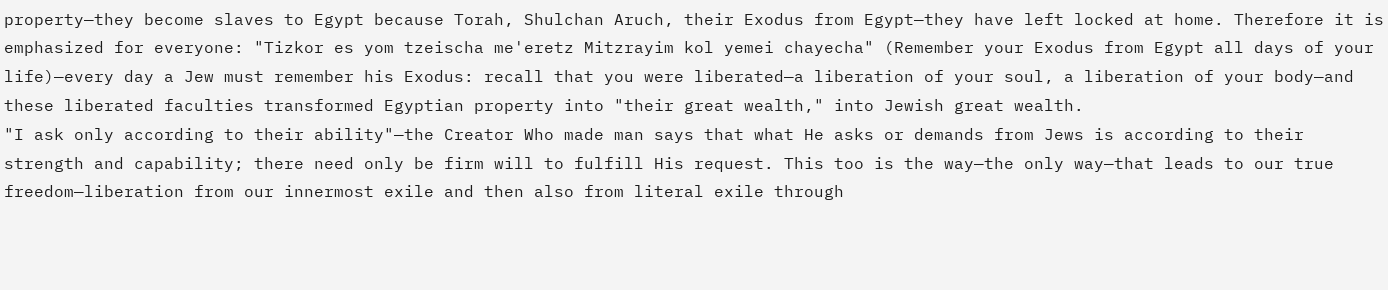property—they become slaves to Egypt because Torah, Shulchan Aruch, their Exodus from Egypt—they have left locked at home. Therefore it is emphasized for everyone: "Tizkor es yom tzeischa me'eretz Mitzrayim kol yemei chayecha" (Remember your Exodus from Egypt all days of your life)—every day a Jew must remember his Exodus: recall that you were liberated—a liberation of your soul, a liberation of your body—and these liberated faculties transformed Egyptian property into "their great wealth," into Jewish great wealth.
"I ask only according to their ability"—the Creator Who made man says that what He asks or demands from Jews is according to their strength and capability; there need only be firm will to fulfill His request. This too is the way—the only way—that leads to our true freedom—liberation from our innermost exile and then also from literal exile through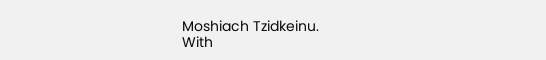Moshiach Tzidkeinu.
With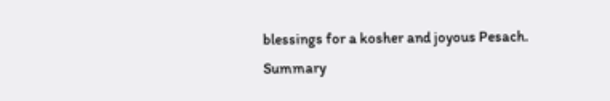blessings for a kosher and joyous Pesach.
Summary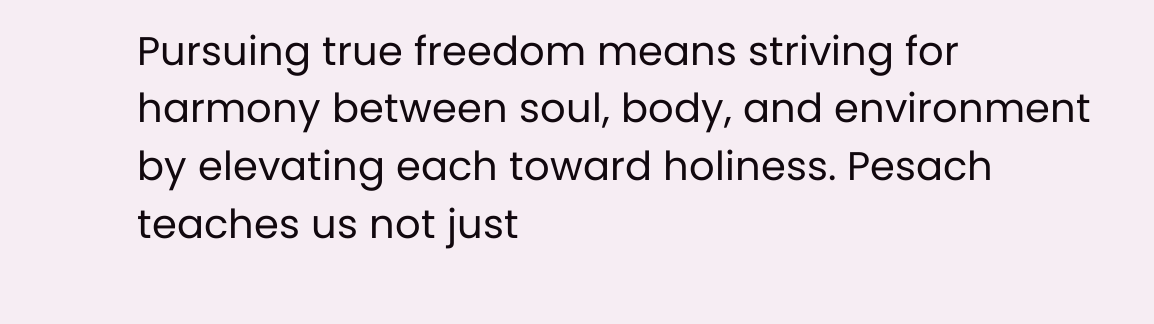Pursuing true freedom means striving for harmony between soul, body, and environment by elevating each toward holiness. Pesach teaches us not just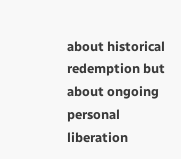about historical redemption but about ongoing personal liberation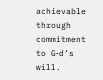achievable through commitment to G‑d’s will.